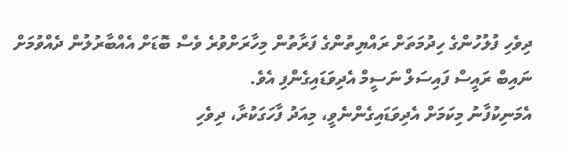ދިވެހި ފުލުހުންގެ ހިދުމަތަށް ރައްޔިތުންގެ ފަރާތުން މިހާރަށްވުރެ ވެސް ބޮޑަށް އެއްބާރުލުން ދެއްވުމަށް ނައިބް ރައީސް ފައިސަލް ނަސީމް އެދިވަޑައިގެންފި އެވެ.
އެމަނިކުފާނު މިކަމަށް އެދިވަޑައިގެންނެވީ، މިއަދު ފާހަގަކުރާ، ދިވެހި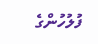ފުލުހުންގެ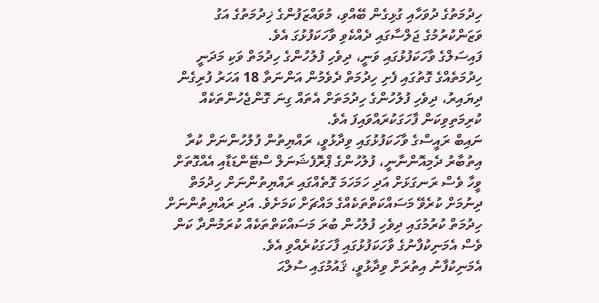ހިދުމަތުގެ ދުވަހާއި ގުޅިގެން ބޭއްވި، މުވައްޒަފުންގެ ޚިދުމަތުގެ އަގު ވަޒަންކުރުމުގެ ޖަލްސާގައި ދެއްކެވި ވާހަކަފުޅުގަ އެވެ.
ފައިސަލްގެ ވާހަކަފުޅުގައި ވަނީ، ދިވެހި ފުލުހުންގެ ހިދުމަތް ވަކި މަދަނީ ހިދުމަތެއްގެ ގޮތުގައި ފެށި ހިދުމަތް ދެވެމުން އަންނަތާ 18 އަހަރު ފުރިގެން ދިޔައިރު، ދިވެހި ފުލުހުންގެ ހިދުމަތަށް އެތައް ގިނަ ގޮންޖެހުންތަކެއް ކުރިމަތިވިކަން ފާހަގަކުރައްވައިފަ އެވެ.
ނައިބް ރައީސްގެ ވާހަކަފުޅުގައި ވިދާޅުވީ، ރައްޔިތުން ފުލުހުންނަށް ކުރާ އިތުބާރު ދެމިއޮންނާނީ، ފުލުހުންގެ ޕްރޮފެޝަނަލް ސްޓޭންޑަޑާއި އެއްގޮތަށް ވީހާ ވެސް ރަނގަޅަށް އަދި ހަމަހަމަ ގޮތެއްގައި ރައްޔިތުންނަށް ހިދުމަތް ދިނުމަށް ކުރެވޭ މަސައްކަތްތަކެއްގެ މައްޗަށް ކަމަށެވެ. އަދި ރައްޔިތުންނަށް ހިދުމަތް ކުރުމުގައި ދިވެހި ފުލުހުން ބުރަ މަސައްކަތްތަކެއް ކުރަމުންދާ ކަން ވެސް އެމަނިކުފާނުގެ ވާހަކަފުޅުގައި ފާހަގަކުރެއްވި އެވެ.
އެމަނިކުފާނު އިތުރަށް ވިދާޅުވީ، ޤައުމުގައި ސުލްޙަ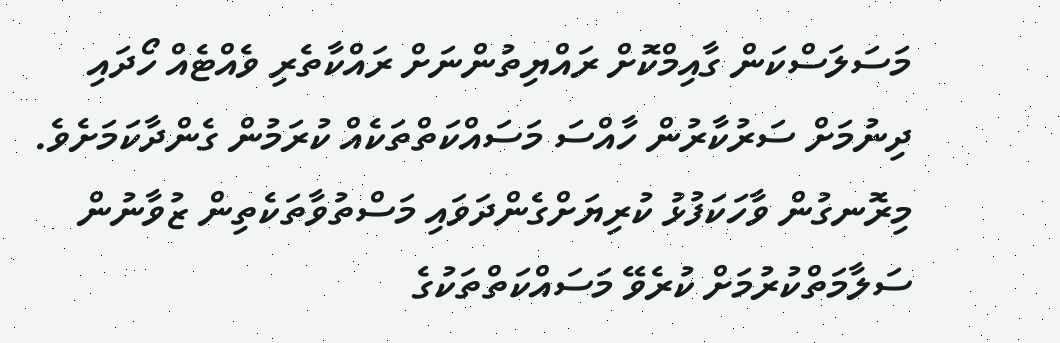މަސަލަސްކަން ގާއިމްކޮށް ރައްޔިތުންނަށް ރައްކާތެރި ވެއްޓެއް ހޯދައި ދިނުމަށް ސަރުކާރުން ހާއްސަ މަސައްކަތްތަކެއް ކުރަމުން ގެންދާކަމަށެވެ. މިރޮނގުން ވާހަކަފުޅު ކުރިޔަށްގެންދަވައި މަސްތުވާތަކެތިން ޒުވާނުން ސަލާމަތްކުރުމަށް ކުރެވޭ މަސައްކަތްތަކުގެ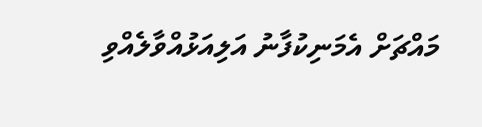މައްޗަށް އެމަނިކުފާނު އަލިއަޅުއްވާލެއްވި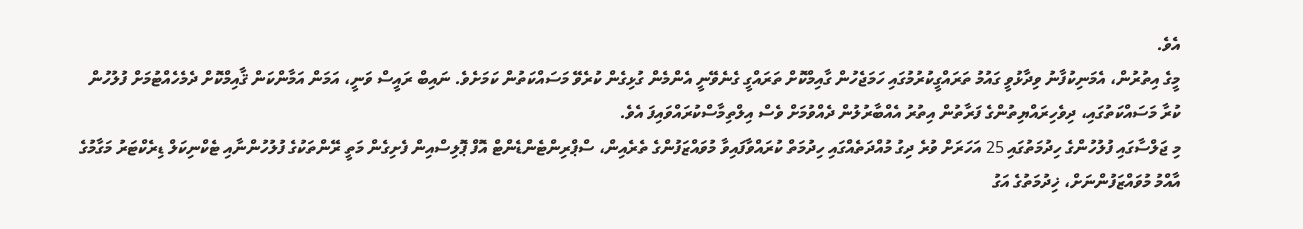އެވެ.
މީގެ އިތުރުން، އެމަނިކުފާނު ވިދާޅުވީ ގައުމު ތަރައްގީކުރުމުގައި ހަމަޖެހުން ގާއިމްކޮށް ތަރައްގީ ގެނެވޭނީ އެންމެން ގުޅިގެން ކުރެވޭ މަސައްކަތުން ކަމަށެވެ. ނައިބް ރައީސް ވަނީ، އަމަން އަމާންކަން ޤާއިމްކޮށް ދެމެހެއްޓުމަށް ފުލުހުން ކުރާ މަސައްކަތުގައި، ދިވެހިރައްޔިތުންގެ ފަރާތުން އިތުރު އެއްބާރުލުން ދެއްވުމަށް ވެސް އިލްތިމާސްކުރައްވައިފަ އެވެ.
މި ޖަލްސާގައި ފުލުހުންގެ ހިދުމަތުގައި 25 އަހަރަށް ވުރެ ދިގު މުއްދަތެއްގައި ހިދުމަތް ކުރައްވާފައިވާ މުވައްޒަފުންގެ ތެރެއިން، ސްޕްރިންޓެންޑެންޓް އޮފް ޕޮލިސްއިން ފެށިގެން މަތީ ރޭންތަކުގެ ފުލުހުންނާއި ޓެކްނިކަލް ޑިރެކްޓަރު މަގާމުގެ އާއްމު މުވައްޒަފުންނަށް، ޚިދުމަތުގެ އަގު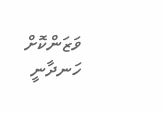ވަޒަންކޮށް ހަނދާނީ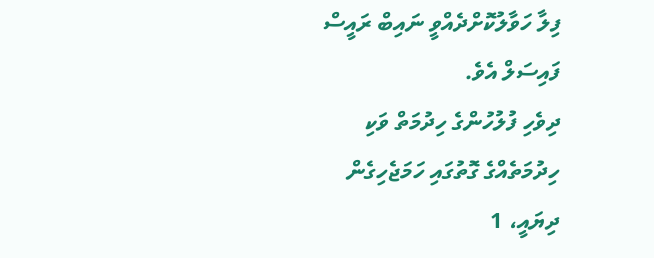ފިލާ ހަވާލުކޮށްދެއްވީ ނައިބް ރައީސް ފައިސަލް އެވެ.
ދިވެހި ފުލުހުންގެ ހިދުމަތް ވަކި ހިދުމަތެއްގެ ގޮތުގައި ހަމަޖެހިގެން ދިޔައީ، 1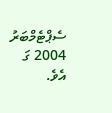ސެޕްޓެމްބަރު 2004 ގަ އެވެ.